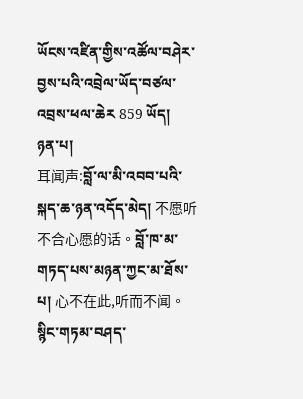ཡོངས་འཛིན་གྱིས་འཚོལ་བཤེར་བྱས་པའི་འབྲེལ་ཡོད་བཙལ་འབྲས་ཕལ་ཆེར 859 ཡོད།
ཉན་པ།
耳闻声:བློ་ལ་མི་འབབ་པའི་སྐད་ཆ་ཉན་འདོད་མེད། 不愿听不合心愿的话。བློ་ཁ་མ་གཏད་པས་མཉན་ཀྱང་མ་ཐོས་པ། 心不在此,听而不闻。སྙིང་གཏམ་བཤད་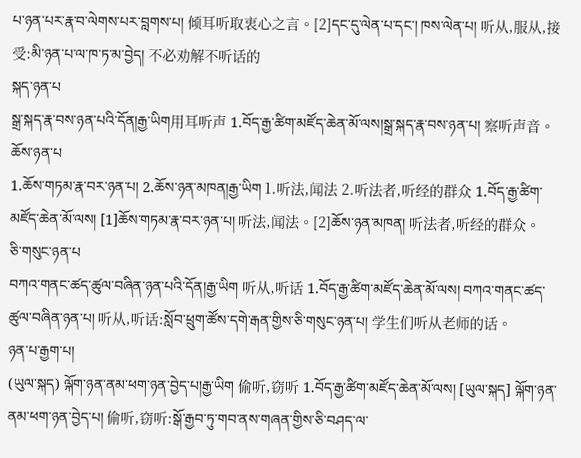པ་ཉན་པར་རྣ་བ་ལེགས་པར་བླགས་པ། 倾耳听取衷心之言。[2]དང་དུ་ལེན་པ་དང་། ཁས་ལེན་པ། 听从,服从,接受:མི་ཉན་པ་ལ་ཁ་ཏ་མ་བྱེད། 不必劝解不听话的
སྐད་ཉན་པ
སྒྲ་སྐད་རྣ་བས་ཉན་པའི་དོན།རྒྱ་ཡིག用耳听声 1.བོད་རྒྱ་ཚིག་མཛོད་ཆེན་མོ་ལས།སྒྲ་སྐད་རྣ་བས་ཉན་པ། 察听声音。
ཆོས་ཉན་པ
1.ཆོས་གཏམ་རྣ་བར་ཉན་པ། 2.ཆོས་ཉན་མཁན།རྒྱ་ཡིག 1.听法,闻法 2.听法者,听经的群众 1.བོད་རྒྱ་ཚིག་མཛོད་ཆེན་མོ་ལས། [1]ཆོས་གཏམ་རྣ་བར་ཉན་པ། 听法,闻法。[2]ཆོས་ཉན་མཁན། 听法者,听经的群众。
ཅི་གསུང་ཉན་པ
བཀའ་གནང་ཚད་ཚུལ་བཞིན་ཉན་པའི་དོན།རྒྱ་ཡིག 听从,听话 1.བོད་རྒྱ་ཚིག་མཛོད་ཆེན་མོ་ལས། བཀའ་གནང་ཚད་ཚུལ་བཞིན་ཉན་པ། 听从,听话:སློབ་ཕྲུག་ཚོས་དགེ་རྒན་གྱིས་ཅི་གསུང་ཉན་པ། 学生们听从老师的话。
ཉན་པ་རྒྱག་པ།
(ཡུལ་སྐད) ལྐོག་ཉན་ནམ་ཕག་ཉན་བྱེད་པ།རྒྱ་ཡིག 偷听,窃听 1.བོད་རྒྱ་ཚིག་མཛོད་ཆེན་མོ་ལས། [ཡུལ་སྐད] ལྐོག་ཉན་ནམ་ཕག་ཉན་བྱེད་པ། 偷听,窃听:སྒོ་རྒྱབ་ཏུ་གབ་ནས་གཞན་གྱིས་ཅི་བཤད་ལ་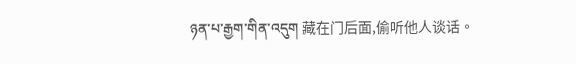ཉན་པ་རྒྱག་གིན་འདུག 藏在门后面,偷听他人谈话。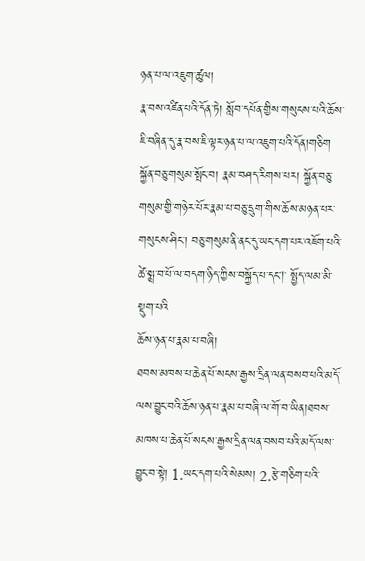ཉན་པ་ལ་འཇུག་ཚུལ།
རྣ་བས་འཛིན་པའི་དོན་ཏེ། སློབ་དཔོན་གྱིས་གསུངས་པའི་ཆོས་ཇི་བཞིན་དུ་རྣ་བས་ཇི་ལྟར་ཉན་པ་ལ་འཇུག་པའི་དོན།གཅིག སྐྱོན་བཅུ་གསུམ་སྤོང་བ། རྣམ་བཤད་རིགས་པར། སྐྱོན་བཅུ་གསུམ་གྱི་གཉེར་པོར་རྣམ་པ་བཅུ་དྲུག་གིས་ཆོས་མཉན་པར་གསུངས་ཤིང་། བཅུ་གསུམ་ནི་ནང་དུ་ཡང་དག་པར་འཇོག་པའི་ཚེ་སྨྲ་བ་པོ་ལ་བདག་ཉིད་ཀྱིས་བསྐྱོད་པ་དང།་ སྤྱོད་ལམ་མི་སྡུག་པའི
ཆོས་ཉན་པ་རྣམ་པ་བཞི།
ཐབས་མཁས་པ་ཆེན་པོ་སངས་རྒྱས་དྲིན་ལན་བསབ་པའི་མདོ་ལས་བྱུང་བའི་ཆོས་ཉན་པ་རྣམ་པ་བཞི་ལ་གོ་བ་ཡིན།ཐབས་མཁས་པ་ཆེན་པོ་སངས་རྒྱས་དྲིན་ལན་བསབ་པའི་མདོ་ལས་བྱུང་བ་སྟེ། 1.ཡང་དག་པའི་སེམས། 2.རྩེ་གཅིག་པའི་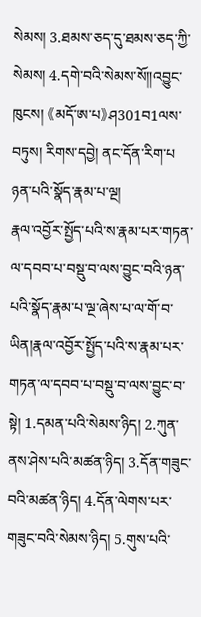སེམས། 3.ཐམས་ཅད་དུ་ཐམས་ཅད་ཀྱི་སེམས། 4.དགེ་བའི་སེམས་སོ༎འབྱུང་ཁུངས། 《མདོ་ཨ་པ》ཤ301བ1ལས་བཏུས། རིགས་དབྱེ། ནང་དོན་རིག་པ
ཉན་པའི་སྣོད་རྣམ་པ་ལྔ།
རྣལ་འབྱོར་སྤྱོད་པའི་ས་རྣམ་པར་གཏན་ལ་དབབ་པ་བསྡུ་བ་ལས་བྱུང་བའི་ཉན་པའི་སྣོད་རྣམ་པ་ལྔ་ཞེས་པ་ལ་གོ་བ་ཡིན།རྣལ་འབྱོར་སྤྱོད་པའི་ས་རྣམ་པར་གཏན་ལ་དབབ་པ་བསྡུ་བ་ལས་བྱུང་བ་སྟེ། 1.དམན་པའི་སེམས་ཉིད། 2.ཀུན་ནས་ཤེས་པའི་མཚན་ཉིད། 3.དོན་གཟུང་བའི་མཚན་ཉིད། 4.དོན་ལེགས་པར་གཟུང་བའི་སེམས་ཉིད། 5.གུས་པའི་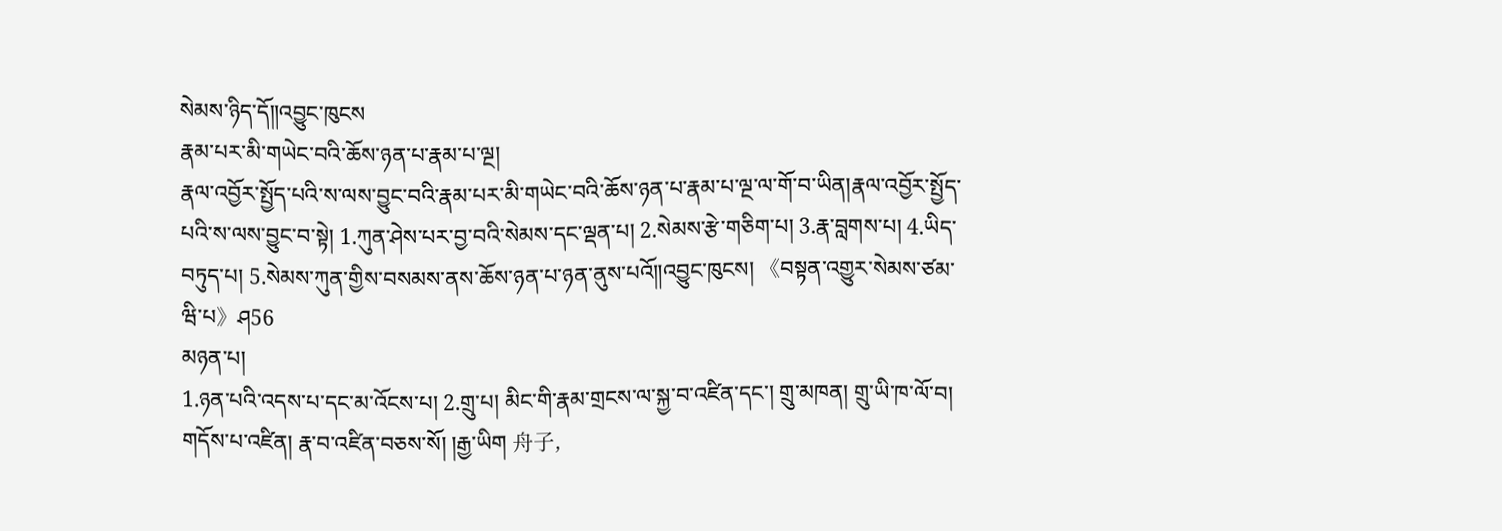སེམས་ཉིད་དོ༎འབྱུང་ཁུངས
རྣམ་པར་མི་གཡེང་བའི་ཆོས་ཉན་པ་རྣམ་པ་ལྔ།
རྣལ་འབྱོར་སྤྱོད་པའི་ས་ལས་བྱུང་བའི་རྣམ་པར་མི་གཡེང་བའི་ཆོས་ཉན་པ་རྣམ་པ་ལྔ་ལ་གོ་བ་ཡིན།རྣལ་འབྱོར་སྤྱོད་པའི་ས་ལས་བྱུང་བ་སྟེ། 1.ཀུན་ཤེས་པར་བྱ་བའི་སེམས་དང་ལྡན་པ། 2.སེམས་རྩེ་གཅིག་པ། 3.རྣ་བླགས་པ། 4.ཡིད་བཏུད་པ། 5.སེམས་ཀུན་གྱིས་བསམས་ནས་ཆོས་ཉན་པ་ཉན་ནུས་པའོ༎འབྱུང་ཁུངས། 《བསྟན་འགྱུར་སེམས་ཙམ་ཝི་པ》ཤ56
མཉན་པ།
1.ཉན་པའི་འདས་པ་དང་མ་འོངས་པ། 2.གྲུ་པ། མིང་གི་རྣམ་གྲངས་ལ་སྐྱ་བ་འཛིན་དང་། གྲུ་མཁན། གྲུ་ཡི་ཁ་ལོ་བ། གདོས་པ་འཛིན། རྣ་བ་འཛིན་བཅས་སོ། །རྒྱ་ཡིག 舟子,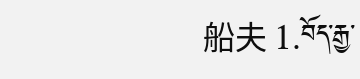船夫 1.བོད་རྒྱ་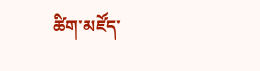ཚིག་མཛོད་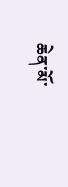ཆེན་མོ་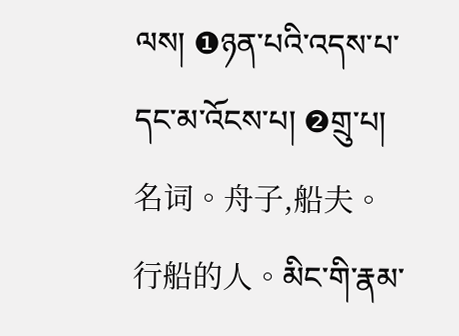ལས། ❶ཉན་པའི་འདས་པ་དང་མ་འོངས་པ། ❷གྲུ་པ། 名词。舟子,船夫。行船的人。མིང་གི་རྣམ་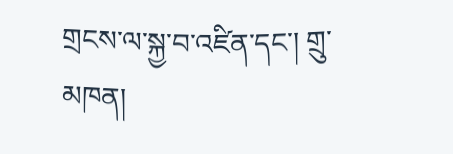གྲངས་ལ་སྐྱ་བ་འཛིན་དང་། གྲུ་མཁན།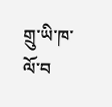གྲུ་ཡི་ཁ་ལོ་བ